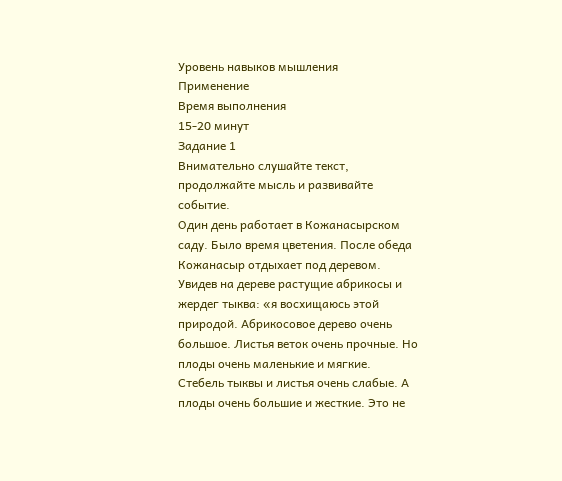Уровень навыков мышления
Применение
Время выполнения
15-20 минут
Задание 1
Внимательно слушайте текст, продолжайте мысль и развивайте событие.
Один день работает в Кожанасырском саду. Было время цветения. После обеда Кожанасыр отдыхает под деревом. Увидев на дереве растущие абрикосы и жердег тыква: «я восхищаюсь этой природой. Абрикосовое дерево очень большое. Листья веток очень прочные. Но плоды очень маленькие и мягкие. Стебель тыквы и листья очень слабые. А плоды очень большие и жесткие. Это не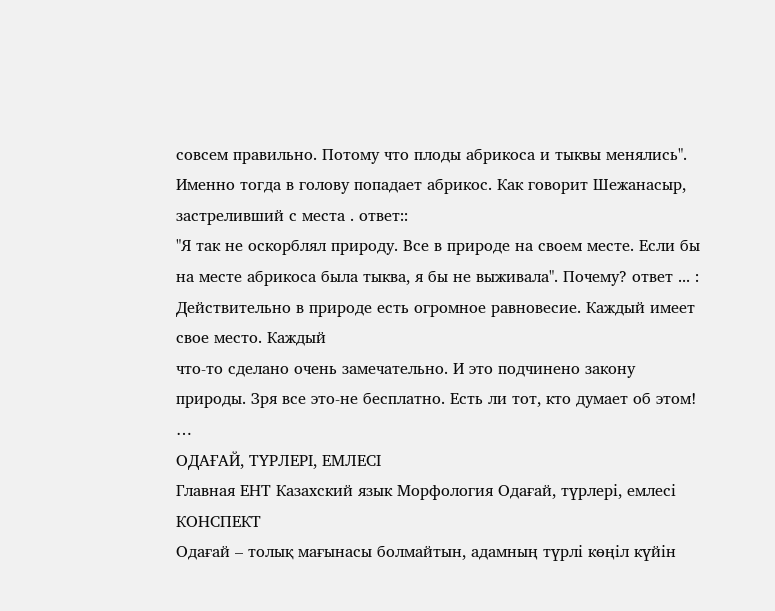совсем правильно. Потому что плоды абрикоса и тыквы менялись". Именно тогда в голову попадает абрикос. Как говорит Шежанасыр, застреливший с места . ответ::
"Я так не оскорблял природу. Все в природе на своем месте. Если бы на месте абрикоса была тыква, я бы не выживала". Почему? ответ ... :
Действительно в природе есть огромное равновесие. Каждый имеет свое место. Каждый
что-то сделано очень замечательно. И это подчинено закону природы. Зря все это-не бесплатно. Есть ли тот, кто думает об этом! …
ОДАҒАЙ, ТҮРЛЕРІ, ЕМЛЕСІ
Главная ЕНТ Казахский язык Морфология Одағай, түрлері, емлесі
КОНСПЕКТ
Одағай – толық мағынасы болмайтын, адамның түрлі көңіл күйін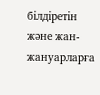білдіретін және жан-жануарларға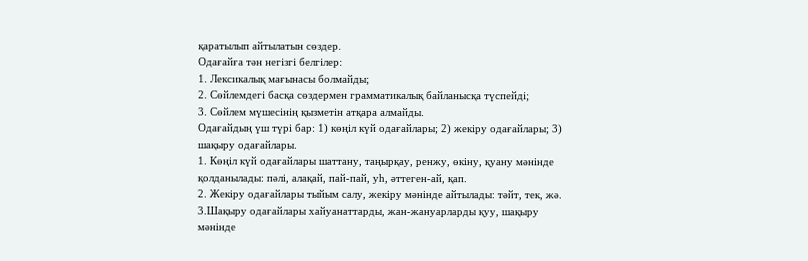қаратылып айтылатын сөздер.
Одағайға тән негізгі белгілер:
1. Лексикалық мағынасы болмайды;
2. Сөйлемдегі басқа сөздермен грамматикалық байланысқа түспейді;
3. Сөйлем мүшесінің қызметін атқара алмайды.
Одағайдың үш түрі бар: 1) көңіл күй одағайлары; 2) жекіру одағайлары; 3) шақыру одағайлары.
1. Көңіл күй одағайлары шаттану, таңырқау, ренжу, өкіну, қуану мәнінде қолданылады: пәлі, алақай, пай-пай, уһ, әттеген-ай, қап.
2. Жекіру одағайлары тыйым салу, жекіру мәнінде айтылады: тәйт, тек, жә.
3.Шақыру одағайлары хайуанаттарды, жан-жануарларды қуу, шақыру мәнінде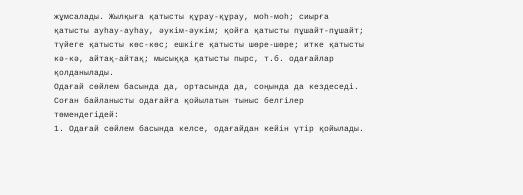жұмсалады. Жылқыға қатысты құрау-құрау, моһ-моһ; сиырға қатысты ауһау-ауһау, әукім-әукім; қойға қатысты пұшайт-пұшайт; түйеге қатысты көс-көс; ешкіге қатысты шөре-шөре; итке қатысты кә-кә, айтақ-айтақ; мысыққа қатысты пырс, т.б. одағайлар қолданылады.
Одағай сөйлем басында да, ортасында да, соңында да кездеседі. Соған байланысты одағайға қойылатын тыныс белгілер төмендегідей:
1. Одағай сөйлем басында келсе, одағайдан кейін үтір қойылады.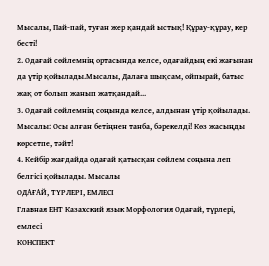Мысалы, Пай-пай, туған жер қандай ыстық! Құрау-құрау, кер бесті!
2. Одағай сөйлемнің ортасында келсе, одағайдың екі жағынан да үтір қойылады.Мысалы, Далаға шықсам, ойпырай, батыс жақ от болып жанып жатқандай...
3. Одағай сөйлемнің соңында келсе, алдынан үтір қойылады. Мысалы: Осы алған бетіңнен танба, бәрекелді! Көз жасыңды көрсетпе, тәйт!
4. Кейбір жағдайда одағай қатысқан сөйлем соңына леп белгісі қойылады. Мысалы
ОДАҒАЙ, ТҮРЛЕРІ, ЕМЛЕСІ
Главная ЕНТ Казахский язык Морфология Одағай, түрлері, емлесі
КОНСПЕКТ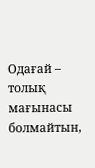Одағай – толық мағынасы болмайтын,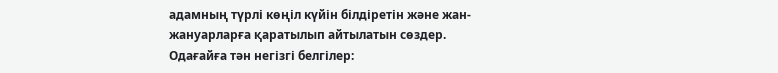адамның түрлі көңіл күйін білдіретін және жан-жануарларға қаратылып айтылатын сөздер.
Одағайға тән негізгі белгілер: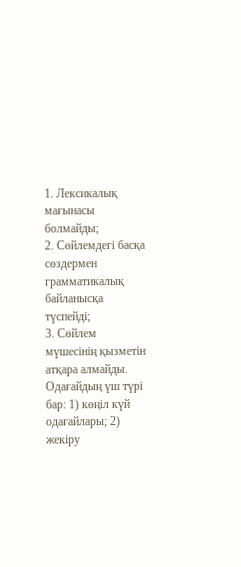1. Лексикалық мағынасы болмайды;
2. Сөйлемдегі басқа сөздермен грамматикалық байланысқа түспейді;
3. Сөйлем мүшесінің қызметін атқара алмайды.
Одағайдың үш түрі бар: 1) көңіл күй одағайлары; 2) жекіру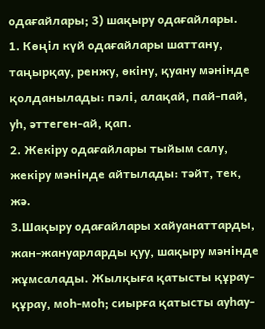одағайлары; 3) шақыру одағайлары.
1. Көңіл күй одағайлары шаттану, таңырқау, ренжу, өкіну, қуану мәнінде қолданылады: пәлі, алақай, пай-пай, уһ, әттеген-ай, қап.
2. Жекіру одағайлары тыйым салу, жекіру мәнінде айтылады: тәйт, тек, жә.
3.Шақыру одағайлары хайуанаттарды, жан-жануарларды қуу, шақыру мәнінде жұмсалады. Жылқыға қатысты құрау-құрау, моһ-моһ; сиырға қатысты ауһау-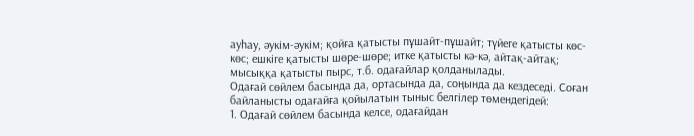ауһау, әукім-әукім; қойға қатысты пұшайт-пұшайт; түйеге қатысты көс-көс; ешкіге қатысты шөре-шөре; итке қатысты кә-кә, айтақ-айтақ; мысыққа қатысты пырс, т.б. одағайлар қолданылады.
Одағай сөйлем басында да, ортасында да, соңында да кездеседі. Соған байланысты одағайға қойылатын тыныс белгілер төмендегідей:
1. Одағай сөйлем басында келсе, одағайдан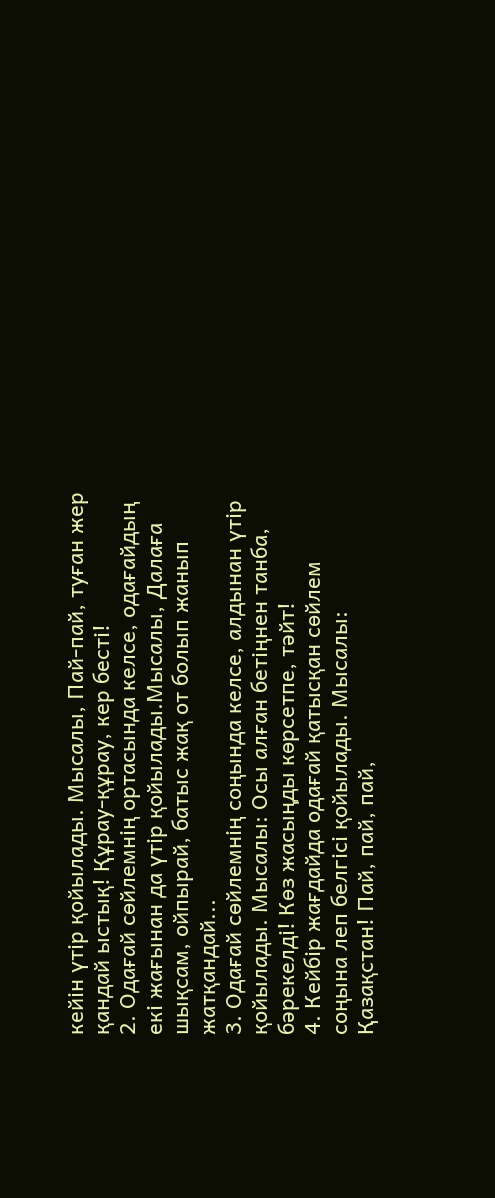кейін үтір қойылады. Мысалы, Пай-пай, туған жер қандай ыстық! Құрау-құрау, кер бесті!
2. Одағай сөйлемнің ортасында келсе, одағайдың екі жағынан да үтір қойылады.Мысалы, Далаға шықсам, ойпырай, батыс жақ от болып жанып жатқандай...
3. Одағай сөйлемнің соңында келсе, алдынан үтір қойылады. Мысалы: Осы алған бетіңнен танба, бәрекелді! Көз жасыңды көрсетпе, тәйт!
4. Кейбір жағдайда одағай қатысқан сөйлем соңына леп белгісі қойылады. Мысалы:
Қазақстан! Пай, пай, пай,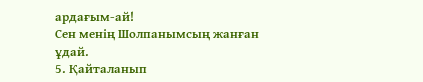ардағым-ай!
Сен менің Шолпанымсың жанған ұдай.
5. Қайталанып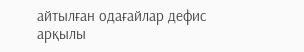айтылған одағайлар дефис арқылы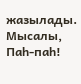жазылады. Мысалы, Паһ-паһ!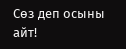Сөз деп осыны айт!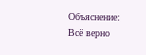Объяснение:
Всё верно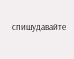спишудавайте